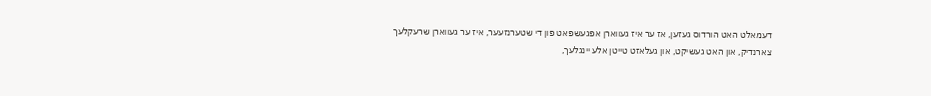דעמאלט האט הורדוס געזען, אז ער איז געווארן אפגעשפאט פון די שטערנזעער, איז ער געווארן שרעקלעך צארנדיק, און האט געשיקט, און געלאזט טייטן אלע יינגלעך,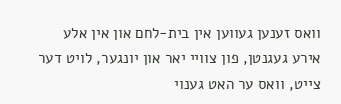וואס זענען געווען אין בית‑לחם און אין אלע אירע געגנטן, פון צוויי יאר און יונגער, לויט דער צייט, וואס ער האט גענוי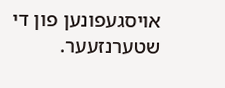אויסגעפונען פון די שטערנזעער.